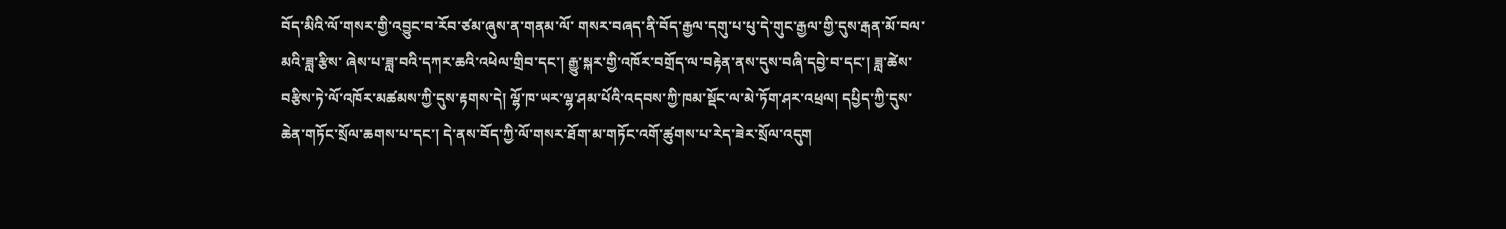བོད་མིའི་ལོ་གསར་གྱི་འབྱུང་བ་རོབ་ཙམ་ཞུས་ན་གནམ་ལོ་ གསར་བཞད་ནི་བོད་རྒྱལ་དགུ་པ་པུ་དེ་གུང་རྒྱལ་གྱི་དུས་རྒན་མོ་བལ་མའི་ཟླ་རྩིས་ ཞེས་པ་ཟླ་བའི་དཀར་ཆའི་འཕེལ་གྲིབ་དང་། རྒྱུ་སྐར་གྱི་འཁོར་བགྲོད་ལ་བརྟེན་ནས་དུས་བཞི་དབྱེ་བ་དང་། ཟླ་ཚེས་བརྩིས་ཏེ་ལོ་འཁོར་མཚམས་ཀྱི་དུས་རྟགས་དེ། ལྷོ་ཁ་ཡར་ལྷ་ཤམ་པོའི་འདབས་ཀྱི་ཁམ་སྡོང་ལ་མེ་ཏོག་ཤར་འཕྲལ། དཔྱིད་ཀྱི་དུས་ཆེན་གཏོང་སྲོལ་ཆགས་པ་དང་། དེ་ནས་བོད་ཀྱི་ལོ་གསར་ཐོག་མ་གཏོང་འགོ་ཚུགས་པ་རེད་ཟེར་སྲོལ་འདུག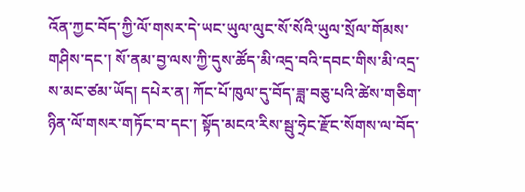འོན་ཀྱང་བོད་ཀྱི་ལོ་གསར་དེ་ཡང་ཡུལ་ལུང་སོ་སོའི་ཡུལ་སྲོལ་གོམས་གཤིས་དང་། སོ་ནམ་བྱ་ལས་ཀྱི་དུས་ཚོད་མི་འདྲ་བའི་དབང་གིས་མི་འདྲ་ས་མང་ཙམ་ཡོད། དཔེར་ན། ཀོང་པོ་ཁུལ་དུ་བོད་ཟླ་བཅུ་པའི་ཚེས་གཅིག་ཉིན་ལོ་གསར་གཏོང་བ་དང་། སྟོད་མངའ་རིས་སྦུ་ཧྲེང་རྫོང་སོགས་ལ་བོད་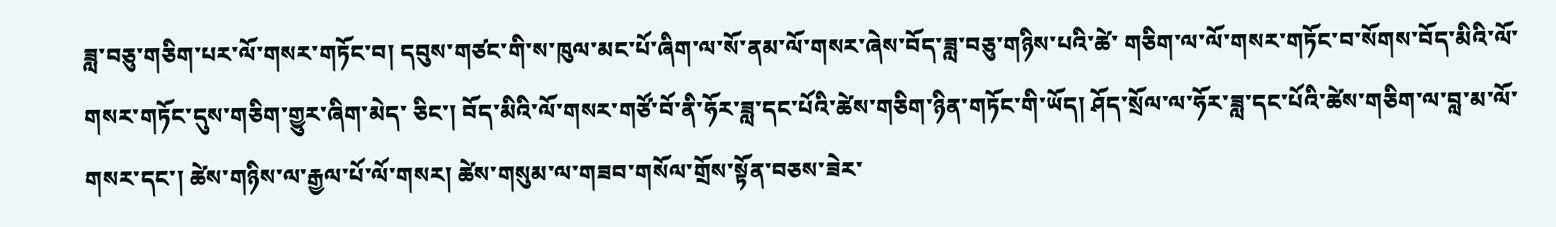ཟླ་བཅུ་གཅིག་པར་ལོ་གསར་གཏོང་བ། དབུས་གཙང་གི་ས་ཁུལ་མང་པོ་ཞིག་ལ་སོ་ནམ་ལོ་གསར་ཞེས་བོད་ཟླ་བཅུ་གཉིས་པའི་ཚེ་ གཅིག་ལ་ལོ་གསར་གཏོང་བ་སོགས་བོད་མིའི་ལོ་གསར་གཏོང་དུས་གཅིག་གྱུར་ཞིག་མེད་ ཅིང་། བོད་མིའི་ལོ་གསར་གཙོ་བོ་ནི་ཧོར་ཟླ་དང་པོའི་ཚེས་གཅིག་ཉིན་གཏོང་གི་ཡོད། ཤོད་སྲོལ་ལ་ཧོར་ཟླ་དང་པོའི་ཚེས་གཅིག་ལ་བླ་མ་ལོ་གསར་དང་། ཚེས་གཉིས་ལ་རྒྱལ་པོ་ལོ་གསར། ཚེས་གསུམ་ལ་གཟབ་གསོལ་གྲོས་སྟོན་བཅས་ཟེར་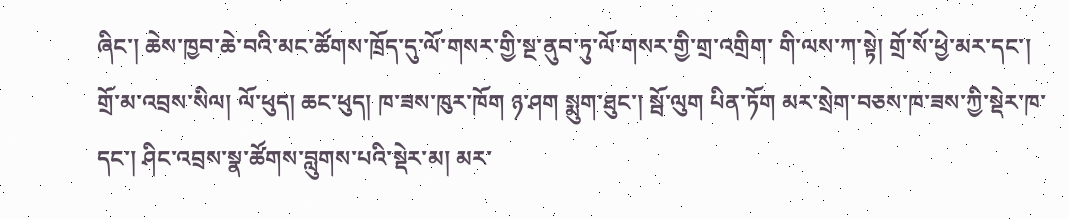ཞིང་། ཆེས་ཁྱབ་ཆེ་བའི་མང་ཚོགས་ཁྲོད་དུ་ལོ་གསར་གྱི་སྔ་ནུབ་ཏུ་ལོ་གསར་གྱི་གྲ་འགྲིག་ གི་ལས་ཀ་སྟེ། གྲོ་སོ་ཕྱེ་མར་དང་། གྲོ་མ་འབྲས་སིལ། ལོ་ཕུད། ཆང་ཕུད། ཁ་ཟས་ཁུར་ཁོག ཉ་ཤག སྨུག་ཐུང་། སྦོ་ལུག པིན་ཏོག མར་སྲེག་བཅས་ཁ་ཟས་ཀྱི་སྡེར་ཁ་དང་། ཤིང་འབྲས་སྣ་ཚོགས་བླུགས་པའི་སྡེར་མ། མར་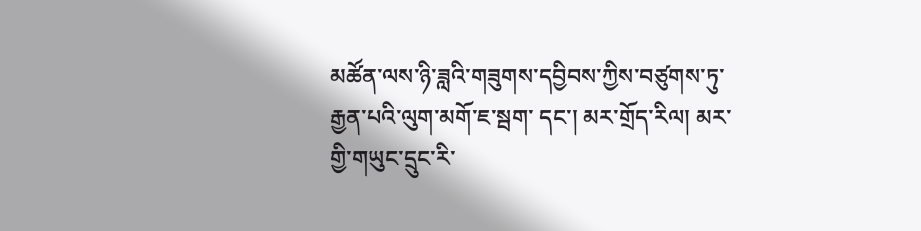མཚོན་ལས་ཉི་ཟླའི་གཟུགས་དབྱིབས་ཀྱིས་བཙུགས་ཏུ་རྒྱན་པའི་ལུག་མགོ་ཇ་སྦག་ དང་། མར་གྲོད་རིལ། མར་གྱི་གཡུང་དྲུང་རི་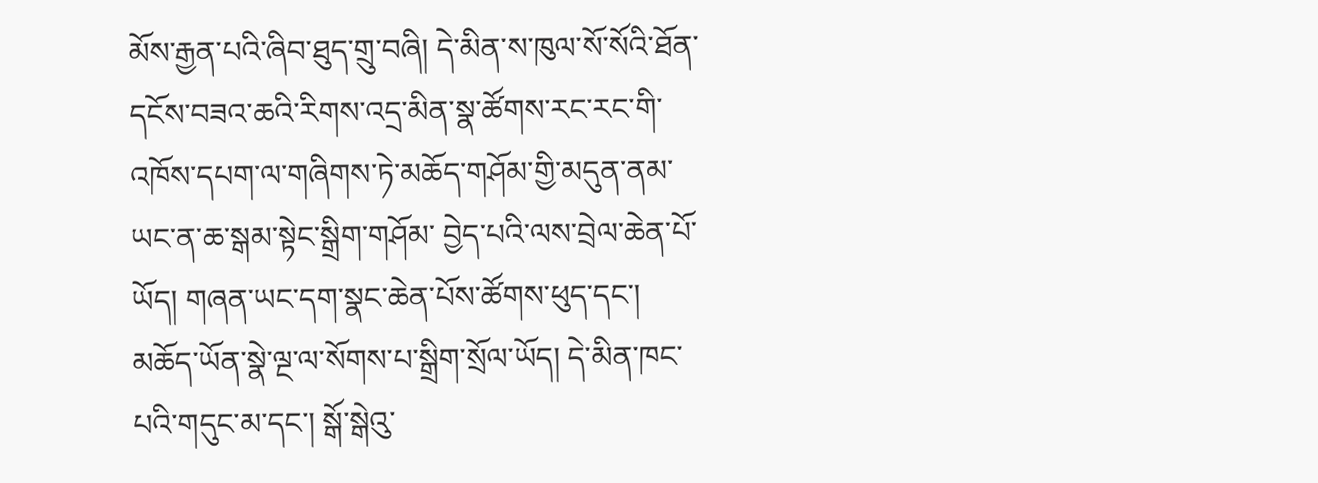མོས་རྒྱན་པའི་ཞིབ་ཐུད་གྲུ་བཞི། དེ་མིན་ས་ཁུལ་སོ་སོའི་ཐོན་དངོས་བཟའ་ཆའི་རིགས་འདྲ་མིན་སྣ་ཚོགས་རང་རང་གི་ འཁོས་དཔག་ལ་གཞིགས་ཏེ་མཆོད་གཤོམ་གྱི་མདུན་ནམ་ཡང་ན་ཆ་སྒམ་སྟེང་སྒྲིག་གཤོམ་ བྱེད་པའི་ལས་བྲེལ་ཆེན་པོ་ཡོད། གཞན་ཡང་དག་སྣང་ཆེན་པོས་ཚོགས་ཕུད་དང་། མཆོད་ཡོན་སྣེ་ལྔ་ལ་སོགས་པ་སྒྲིག་སྲོལ་ཡོད། དེ་མིན་ཁང་པའི་གདུང་མ་དང་། སྒོ་སྒེའུ་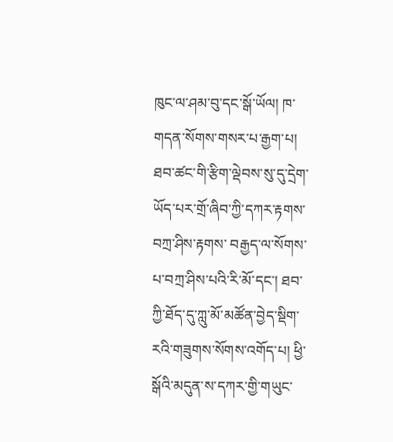ཁུང་ལ་ཤམ་བུ་དང་སྒོ་ཡོལ། ཁ་གདན་སོགས་གསར་པ་རྒྱག་པ། ཐབ་ཚང་གི་རྩིག་ལྡེབས་སུ་དུ་དྲེག་ཡོད་པར་གྲོ་ཞིབ་ཀྱི་དཀར་རྟགས་བཀྲ་ཤིས་རྟགས་ བརྒྱད་ལ་སོགས་པ་བཀྲ་ཤིས་པའི་རི་མོ་དང་། ཐབ་ཀྱི་ཐོད་དུ་ཀླུ་མོ་མཚོན་བྱེད་སྡིག་རའི་གཟུགས་སོགས་འགོད་པ། ཕྱི་སྒོའི་མདུན་ས་དཀར་གྱི་གཡུང་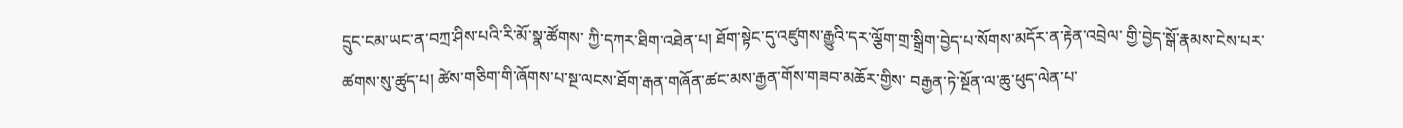དྲུང་ངམ་ཡང་ན་བཀྲ་ཤིས་པའི་རི་མོ་སྣ་ཚོགས་ ཀྱི་དཀར་ཐིག་འཐེན་པ། ཐོག་སྟེང་དུ་འཛུགས་རྒྱུའི་དར་ལྕོག་གྲ་སྒྲིག་བྱེད་པ་སོགས་མདོར་ན་རྟེན་འབྲེལ་ གྱི་བྱེད་སྒོ་རྣམས་ངེས་པར་ཚགས་སུ་ཚུད་པ། ཚེས་གཅིག་གི་ཞོགས་པ་སྔ་ལངས་ཐོག་རྒན་གཞོན་ཚང་མས་རྒྱན་གོས་གཟབ་མཆོར་གྱིས་ བརྒྱན་ཏེ་སྔོན་ལ་ཆུ་ཕུད་ལེན་པ་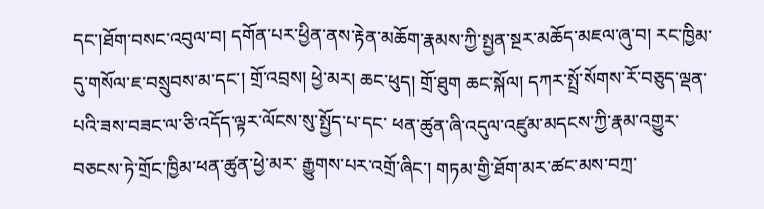དང་།ཐོག་བསང་འབུལ་བ། དགོན་པར་ཕྱིན་ནས་རྟེན་མཆོག་རྣམས་ཀྱི་སྤྱན་སྔར་མཆོད་མཇལ་ཞུ་བ། རང་ཁྱིམ་དུ་གསོལ་ཇ་བསྲུབས་མ་དང་། གྲོ་འབྲས། ཕྱེ་མར། ཆང་ཕུད། གྲོ་ཐུག ཆང་སྐོལ། དཀར་སྤྲོ་སོགས་རོ་བཅུད་ལྡན་པའི་ཟས་བཟང་ལ་ཅི་འདོད་ལྟར་ལོངས་སུ་སྤྱོད་པ་དང་ ཕན་ཚུན་ཞི་འདུལ་འཛུམ་མདངས་ཀྱི་རྣམ་འགྱུར་བཅངས་ཏེ་གྲོང་ཁྱིམ་ཕན་ཚུན་ཕྱེ་མར་ རྒྱུགས་པར་འགྲོ་ཞིང་། གཏམ་གྱི་ཐོག་མར་ཚང་མས་བཀྲ་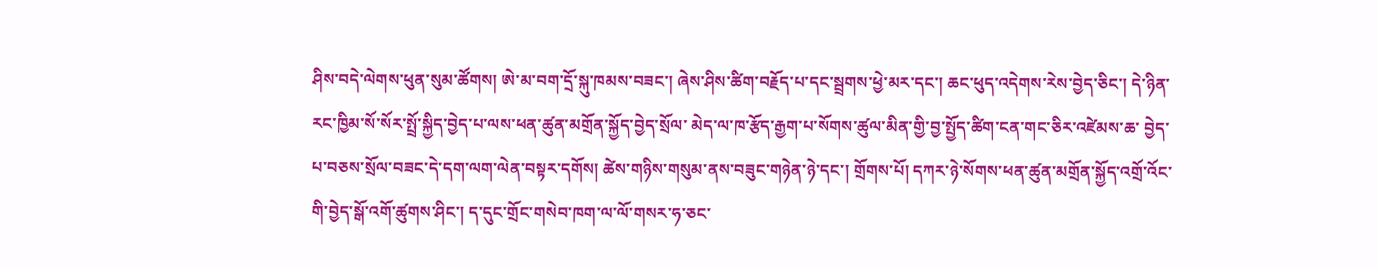ཤིས་བདེ་ལེགས་ཕུན་སུམ་ཚོགས། ཨེ་མ་བག་དྲོ་སྐུ་ཁམས་བཟང་། ཞེས་ཤིས་ཚིག་བརྗོད་པ་དང་སྦྲགས་ཕྱེ་མར་དང་། ཆང་ཕུད་འདེགས་རེས་བྱེད་ཅིང་། དེ་ཉིན་རང་ཁྱིམ་སོ་སོར་སྤྲོ་སྐྱིད་བྱེད་པ་ལས་ཕན་ཚུན་མགྲོན་སྐྱོད་བྱེད་སྲོལ་ མེད་ལ་ཁ་རྩོད་རྒྱག་པ་སོགས་ཚུལ་མིན་གྱི་བྱ་སྤྱོད་ཚིག་ངན་གང་ཅིར་འཛེམས་ཆ་ བྱེད་པ་བཅས་སྲོལ་བཟང་དེ་དག་ལག་ལེན་བསྟར་དགོས། ཚེས་གཉིས་གསུམ་ནས་བཟུང་གཉེན་ཉེ་དང་། གྲོགས་པོ། དཀར་ཉེ་སོགས་ཕན་ཚུན་མགྲོན་སྐྱོད་འགྲོ་འོང་གི་བྱེད་སྒོ་འགོ་ཚུགས་ཤིང་། ད་དུང་གྲོང་གསེབ་ཁག་ལ་ལོ་གསར་ཧ་ཅང་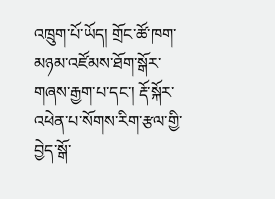འཁྲུག་པོ་ཡོད། གྲོང་ཚོ་ཁག་མཉམ་འཛོམས་ཐོག་སྒོར་གཞས་རྒྱག་པ་དང་། རྡོ་སྐོར་འཕེན་པ་སོགས་རིག་རྩལ་གྱི་བྱེད་སྒོ་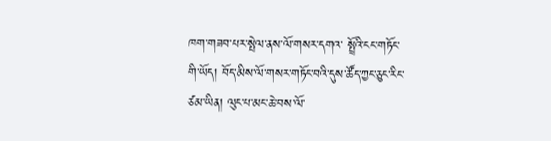ཁག་གཟབ་པར་སྤེལ་ནས་ལོ་གསར་དགའ་ སྤྲོའི་ངང་གཏོང་གི་ཡོད། བོད་མིས་ལོ་གསར་གཏོང་བའི་དུས་ཚོད་ཀྱང་ཅུང་རིང་ཙམ་ཡིན། ལུང་པ་མང་ཆེ་བས་ལོ་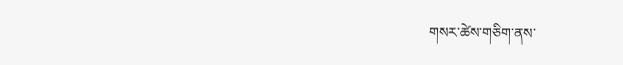གསར་ཚེས་གཅིག་ནས་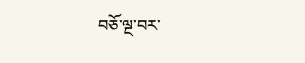བཅོ་ལྔ་བར་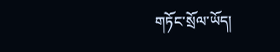གཏོང་སྲོལ་ཡོད།